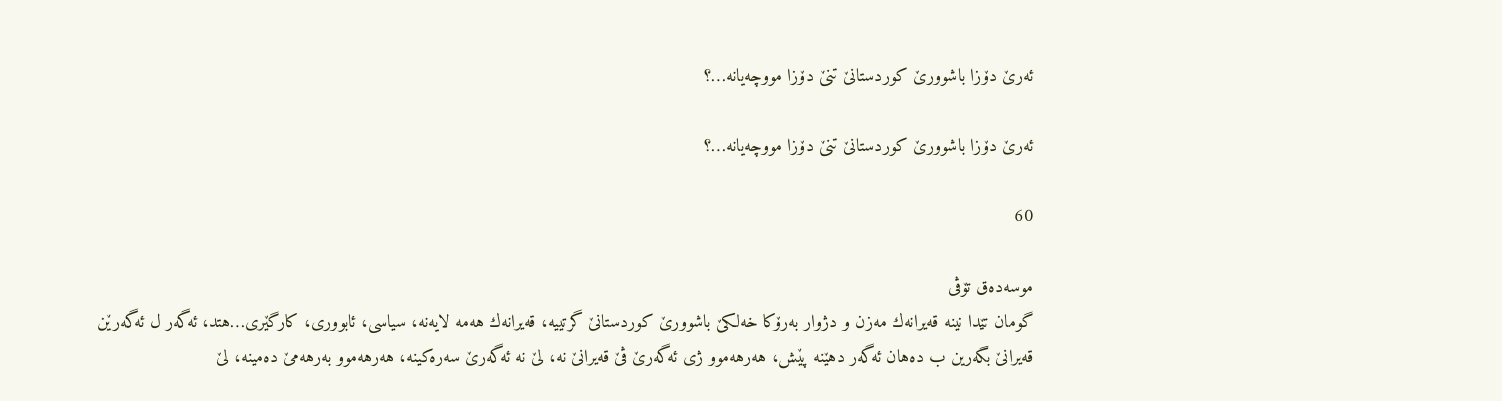ئه‌رێ دۆزا باشوورێ كوردستانێ تنێ دۆزا مووچه‌یانه‌…؟

ئه‌رێ دۆزا باشوورێ كوردستانێ تنێ دۆزا مووچه‌یانه‌…؟

60

موسه‌ده‌ق تۆڤى
گومان تێدا نینه‌ قه‌یرانه‌ك مه‌زن و دژوار به‌رۆكا خه‌لكێ باشوورێ كوردستانێ گرتییه‌، قه‌یرانه‌ك هه‌مه‌ لایه‌نه‌، سیاسى، ئابوورى، كارگێرى…هتد، ئه‌گه‌ر ل ئه‌گه‌رێن قه‌یرانێ بگه‌رین ب ده‌هان ئه‌گه‌ر دهێنه‌ پێش، هه‌رهه‌موو ژى ئه‌گه‌رێ ڤێ قه‌یرانێ نه‌، لێ نه‌ ئه‌گه‌رێ سه‌ره‌كینه‌، هه‌رهه‌موو به‌رهه‌مێ ده‌مینه‌، لێ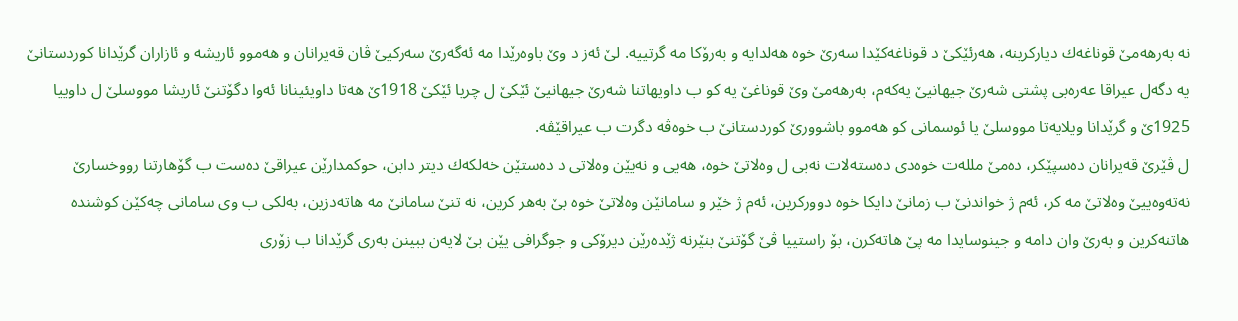نه‌ به‌رهه‌مێ قوناغه‌ك دیاركرینه‌، هه‌رئێكێ د قوناغه‌كێدا سه‌رێ خوه‌ هه‌لدایه‌ و به‌رۆكا مه‌ گرتییه‌. لێ ئه‌ز د وێ باوه‌رێدا مه‌ ئه‌گه‌رێ سه‌ركیێ ڤان قه‌یرانان و هه‌موو ئاریشه‌ و ئازاران گرێدانا كوردستانێ یه‌ دگه‌ل عیراقا عه‌ره‌بى پشتى شه‌رێ جیهانیێ یه‌كه‌م، به‌رهه‌مێ وێ قوناغێ یه‌ كو ب داویهاتنا شه‌رێ جیهانیێ ئێكێ ل چریا ئێكێ 1918ێ هه‌تا داویئینانا ئه‌وا دگۆتنێ ئاریشا مووسلێ ل داوییا 1925ێ و گرێدانا ویلایه‌تا مووسلێ یا ئوسمانى كو هه‌موو باشوورێ كوردستانێ ب خوه‌ڤه‌ دگرت ب عیراقێڤه‌.
ل ڤێرێ قه‌یرانان ده‌سپێكر، ده‌مێ ملله‌ت خوه‌دى ده‌سته‌لات نه‌بى ل وه‌لاتێ خوه‌، هه‌یى و نه‌یێن وه‌لاتى د ده‌ستێن خه‌لكه‌ك دیتر دابن، حوكمدارێن عیراقێ ده‌ست ب گۆهارتنا رووخسارێ نه‌ته‌وه‌ییێ وه‌لاتێ مه‌ كر، ئه‌م ژ خواندنێ ب زمانێ دایكا خوه‌ دووركرین، ئه‌م ژ خێر و سامانێن وه‌لاتێ خوه‌ بێ به‌هر كرین، نه‌ تنێ سامانێ مه‌ هاته‌دزین، به‌لكى ب وى سامانى چه‌كێن كوشنده‌ هاتنه‌كرین و به‌رێ وان دامه‌ و جینوسایدا مه‌ پێ هاته‌كرن، بۆ راستییا ڤێ گۆتنێ بنێرنه‌ ژێده‌رێن دیرۆكى و جوگرافى یێن بێ لایه‌ن ببینن به‌رى گرێدانا ب زۆرى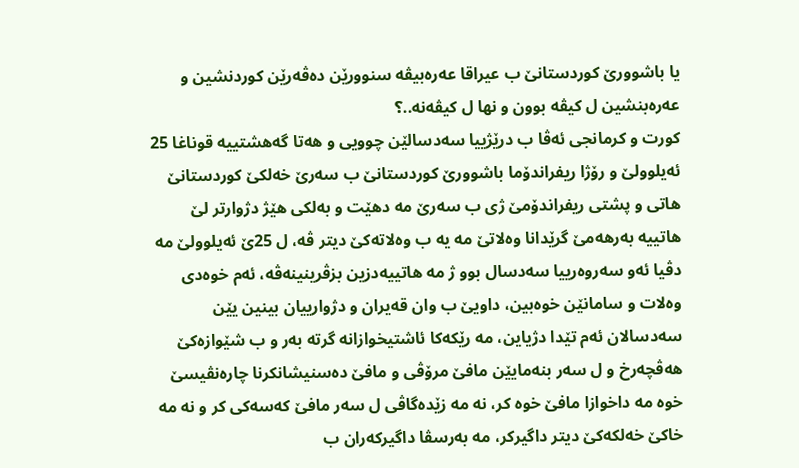یا باشوورێ كوردستانێ ب عیراقا عه‌ره‌بیڤه‌ سنوورێن ده‌ڤه‌رێن كوردنشین و عه‌ره‌بنشین ل كیڤه‌ بوون و نها ل كیڤه‌نه‌..؟
كورت و كرمانجى ئه‌ڤا ب درێژییا سه‌دسالێن چوویى و هه‌تا گه‌هشتییه‌ قوناغا 25 ئه‌یلوولێ و رۆژا ریفراندۆما باشوورێ كوردستانێ ب سه‌رێ خه‌لكێ كوردستانێ هاتى و پشتى ریفراندۆمێ ژى ب سه‌رێ مه‌ دهێت و به‌لكى هێژ دژوارتر لێ هاتییه‌ به‌رهه‌مێ گرێدانا وه‌لاتێ مه‌ یه‌ ب وه‌لاته‌كێ دیتر ڤه‌، ل 25ێ ئه‌یلوولێ مه‌ دڤیا ئه‌و سه‌روه‌رییا سه‌دسال بوو ژ مه‌ هاتییه‌دزین بزڤرینینه‌ڤه‌، ئه‌م خوه‌دى وه‌لات و سامانێن خوه‌بین، داویێ ب وان قه‌یران و دژوارییان بینین یێن سه‌دسالان ئه‌م تێدا دژیاین، مه‌ رێكه‌كا ئاشتیخوازانه‌ گرته‌ به‌ر و ب شێوازه‌كێ هه‌ڤچه‌رخ و ل سه‌ر بنه‌مایێن مافێ مرۆڤى و مافێ ده‌سنیشانكرنا چاره‌نڤیسێ خوه‌ مه‌ داخوازا مافێ خوه‌ كر، نه‌ مه‌ زێده‌گاڤى ل سه‌ر مافێ كه‌سه‌كى كر و نه‌ مه‌ خاكێ خه‌لكه‌كێ دیتر داگیركر، مه‌ به‌رسڤا داگیركه‌ران ب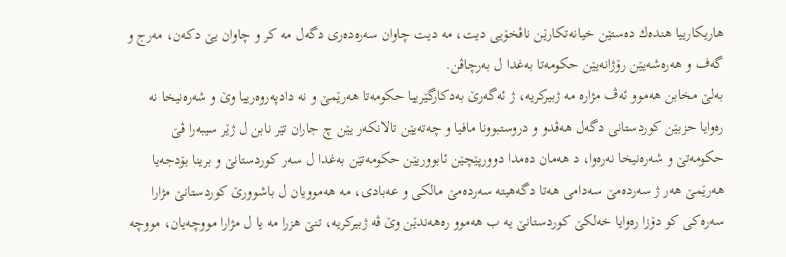هاریكارییا هنده‌ك ده‌ستێن خیانه‌تكارێن ناڤخۆیى دیت، مه‌ دیت چاوان سه‌ره‌ده‌رى دگه‌ل مه‌ كر و چاوان یێ دكه‌ن، مه‌رج و گه‌ف و هه‌ره‌شه‌یێن رۆژانه‌یێن حكومه‌تا به‌غدا ل به‌رچاڤن.
به‌لێ مخابن هه‌موو ئه‌ڤ مژاره‌ مه‌ ژبیركریه‌، ژ ئه‌گه‌رێ به‌دكارگێرییا حكومه‌تا هه‌رێمێ و نه‌ دادپه‌روه‌رییا وێ و شه‌ره‌نیخا نه‌ ره‌وایا حزبێن كوردستانى دگه‌ل هه‌ڤدو و دروستبوونا مافیا و چه‌ته‌یێن تالانكه‌ر یێن چ جاران تێر نابن ل ژێر سیبه‌را ڤێ حكومه‌تێ و شه‌ره‌نیخا نه‌ره‌وا، د هه‌مان ده‌مدا دوورپێچێن ئابووریێن حكومه‌تێن به‌غدا ل سه‌ر كوردستانێ و برینا بۆدجه‌یا هه‌رێمێ هه‌ر ژ سه‌رده‌مێ سه‌دامى هه‌تا دگه‌هیته‌ سه‌رده‌مێ مالكى و عه‌بادى، مه‌ هه‌موویان ل باشوورێ كوردستانێ مژارا سه‌ره‌كى كو دۆزا ره‌وایا خه‌لكێ كوردستانێ یه‌ ب هه‌موو ره‌هه‌ندێن وێ ڤه‌ ژبیركریه‌، تنێ هزرا مه‌ یا ل مژارا مووچه‌یان، مووچه‌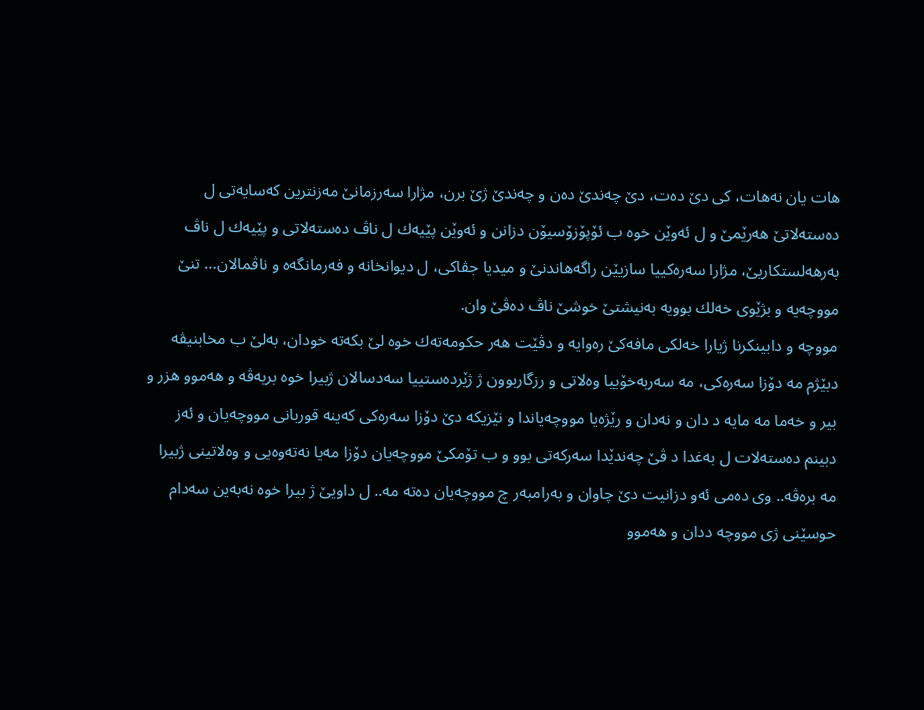هات یان نه‌هات، كى دێ ده‌ت، دێ چه‌ندێ ده‌ن و چه‌ندێ ژێ برن، مژارا سه‌رزمانێ مه‌زنترین كه‌سایه‌تى ل ده‌سته‌لاتێ هه‌رێمێ و ل ئه‌وێن خوه‌ ب ئۆپۆزۆسیۆن دزانن و ئه‌وێن پێیه‌ك ل ناڤ ده‌سته‌لاتى و پێیه‌ك ل ناڤ به‌رهه‌لستكاریێ، مژارا سه‌ره‌كییا سازیێن راگه‌هاندنێ و میدیا جڤاكى، ل دیوانخانه‌ و فه‌رمانگه‌ه و ناڤمالان… تنێ مووچه‌یه‌ و بژێوى خه‌لك بوویه‌ به‌نیشتێ خوشێ ناڤ ده‌ڤێ وان.
مووچه‌ و دابینكرنا ژیارا خه‌لكى مافه‌كێ ره‌وایه‌ و دڤێت هه‌ر حكومه‌ته‌ك خوه‌ لێ بكه‌ته‌ خودان، به‌لێ ب مخابنیڤه‌ دبێژم مه‌ دۆزا سه‌ره‌كى، مه‌ سه‌ربه‌خۆییا وه‌لاتى و رزگاربوون ژ ژێرده‌ستییا سه‌دسالان ژبیرا خوه‌ بریه‌ڤه‌ و هه‌موو هزر و بیر و خه‌ما مه‌ مایه‌ د دان و نه‌دان و رێژه‌یا مووچه‌یاندا و نێزیكه‌ دێ دۆزا سه‌ره‌كى كه‌ینه‌ قوربانى مووچه‌یان و ئه‌ز دبینم ده‌سته‌لات ل به‌غدا د ڤێ چه‌ندێدا سه‌ركه‌تى بوو و ب تۆمكێ مووچه‌یان دۆزا مه‌یا نه‌ته‌وه‌یى و وه‌لاتینى ژبیرا مه‌ بره‌ڤه‌.. وى ده‌مى ئه‌و دزانیت دێ چاوان و به‌رامبه‌ر چ مووچه‌یان ده‌ته‌ مه‌.. ل داویێ ژ بیرا خوه‌ نه‌به‌ین سه‌دام حوسێنى ژى مووچه‌ ددان و هه‌موو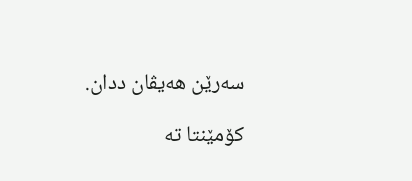سه‌رێن هه‌یڤان ددان.

کۆمێنتا تە